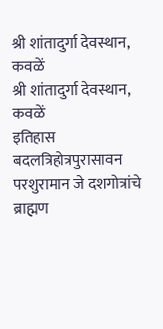श्री शांतादुर्गा देवस्थान, कवळें
श्री शांतादुर्गा देवस्थान, कवळें
इतिहास
बदलत्रिहोत्रपुरासावन परशुरामान जे दशगोत्रांचे ब्राह्मण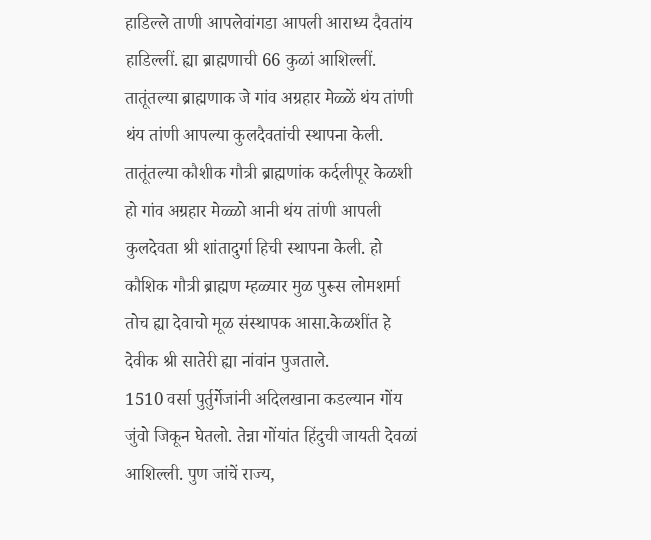हाडिल्ले ताणी आपलेवांगडा आपली आराध्य दैवतांय हाडिल्लीं. ह्या ब्राह्मणाची 66 कुळां आशिल्लीं. तातूंतल्या ब्राह्मणाक जे गांव अग्रहार मेळ्ळें थंय तांणी थंय तांणी आपल्या कुलदैवतांची स्थापना केली. तातूंतल्या कौशीक गौत्री ब्राह्मणांक कर्दलीपूर केळशी हो गांव अग्रहार मेळ्ळो आनी थंय तांणी आपली कुलदेवता श्री शांतादुर्गा हिची स्थापना केली. हो कौशिक गौत्री ब्राह्मण म्हळ्यार मुळ पुरूस लोमशर्मा तोच ह्या देवाचो मूळ संस्थापक आसा.केळशींत हे देवीक श्री सातेरी ह्या नांवांन पुजताले.
1510 वर्सा पुर्तुर्गेजांनी अदिलखाना कडल्यान गोंय जुंवो जिकून घेतलो. तेन्ना गोंयांत हिंदुची जायती देवळां आशिल्ली. पुण जांचें राज्य,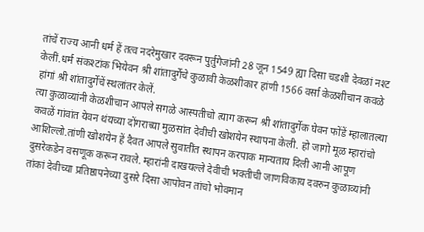तांचें राज्य आनी धर्म हें तत्व नदरेमुखार दवरून पुर्तुगेजांनी 28 जून 1549 ह्या दिसा चडशी देवळां नश्ट केलीं.धर्म संकश्टांक भियेवन श्री शांतादुर्गेचे कुळावी केळशीकार हांणी 1566 वर्सा केळशीचान कवळे हांगां श्री शांतादुर्गेचें स्थलांतर केलें.
त्या कुळाव्यांनी केळशीचान आपले सगळे आस्पतीचो त्याग करून श्री शांतादुर्गेक घेवन फोंडें म्हालातल्या कवळें गांवांत येवन थंयच्या दोंगराच्या मुळसांत देवीची खोशयेन स्थापना केली. हो जागो मूळ म्हारांचो आशिल्लो.तांणी खोशयेन हें दैवत आपले सुवातींत स्थापन करपाक मान्यताय दिली आनी आपूण दुसरेकडेन वसणूक करून रावले. म्हारांनी दाखयल्ले देवीची भक्तीची जाणविकाय दवरुन कुळाव्यांनी तांकां देवीच्या प्रतिष्ठापनेच्या दुसरे दिसा आपोवन तांचो भोवमान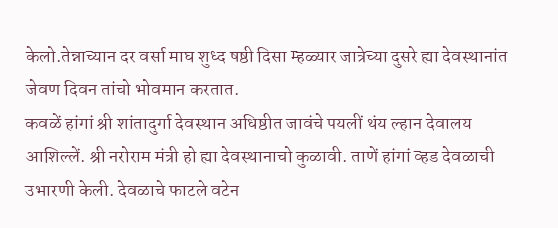केलो.तेन्नाच्यान दर वर्सा माघ शुध्द षष्ठी दिसा म्हळ्यार जात्रेच्या दुसरे ह्या देवस्थानांत जेवण दिवन तांचो भोवमान करतात.
कवळें हांगां श्री शांतादुर्गा देवस्थान अधिष्ठीत जावंचे पयलीं थंय ल्हान देवालय आशिल्लें. श्री नरोराम मंत्री हो ह्या देवस्थानाचो कुळावी. ताणें हांगां व्हड देवळाची उभारणी केली. देवळाचे फाटले वटेन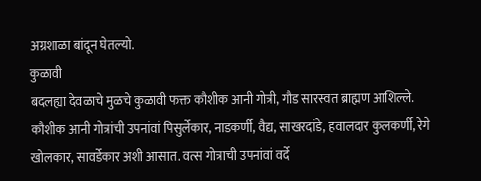अग्रशाळा बांदून घेतल्यो.
कुळावी
बदलह्या देवळाचे मुळचे कुळावी फक्त कौशीक आनी गोत्री, गौड सारस्वत ब्राह्मण आशिल्ले. कौशीक आनी गोत्रांची उपनांवां पिसुर्लेकार, नाडकर्णी, वैद्य, साखरदांडे, हवालदार कुलकर्णी, रेगे खोलकार, सावर्डेकार अशी आसात. वत्स गोत्राची उपनांवां वर्दे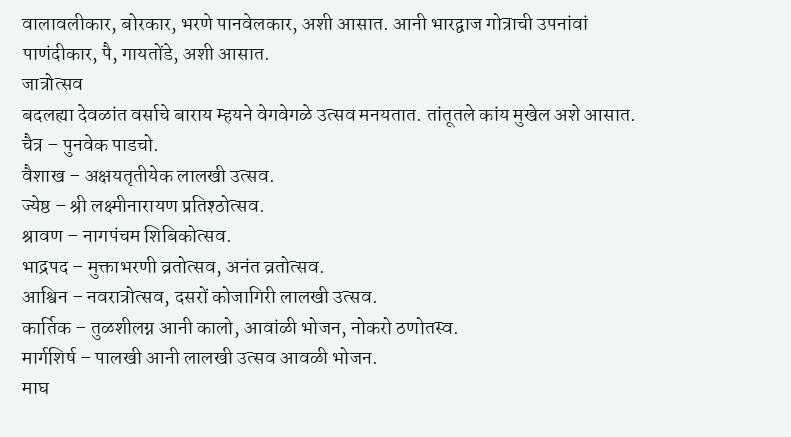वालावलीकार, बोरकार, भरणे पानवेलकार, अशी आसात. आनी भारद्वाज गोत्राची उपनांवां पाणंदीकार, पै, गायतोंडे, अशी आसात.
जात्रोत्सव
बदलह्या देवळांत वर्साचे बाराय म्हयने वेगवेगळे उत्सव मनयतात. तांतूतले कांय मुखेल अशे आसात.
चैत्र – पुनवेक पाडचो.
वैशाख – अक्षयतृतीयेक लालखी उत्सव.
ज्येष्ठ – श्री लक्ष्मीनारायण प्रतिश्ठोत्सव.
श्रावण – नागपंचम शिबिकोत्सव.
भाद्रपद – मुक्ताभरणी व्रतोत्सव, अनंत व्रतोत्सव.
आश्विन – नवरात्रोत्सव, दसरों कोजागिरी लालखी उत्सव.
कार्तिक – तुळशीलग्न आनी कालो, आवांळी भोजन, नोकरो ठणोतस्व.
मार्गशिर्ष – पालखी आनी लालखी उत्सव आवळी भोजन.
माघ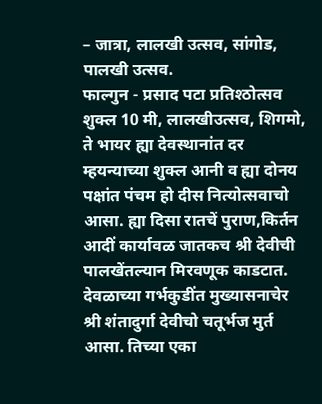– जात्रा, लालखी उत्सव, सांगोड, पालखी उत्सव.
फाल्गुन - प्रसाद पटा प्रतिश्ठोत्सव शुक्ल 10 मी, लालखीउत्सव, शिगमो, ते भायर ह्या देवस्थानांत दर म्हयन्याच्या शुक्ल आनी व ह्या दोनय पक्षांत पंचम हो दीस नित्योत्सवाचो आसा. ह्या दिसा रातचें पुराण,किर्तन आदीं कार्यावळ जातकच श्री देवीची पालखेंतल्यान मिरवणूक काडटात.
देवळाच्या गर्भकुडींत मुख्यासनाचेर श्री शंतादुर्गा देवीचो चतूर्भज मुर्त आसा. तिच्या एका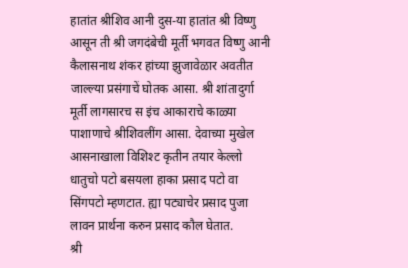हातांत श्रीशिव आनी दुस-या हातांत श्री विष्णु आसून ती श्री जगदंबेची मूर्ती भगवत विष्णु आनी कैलासनाथ शंकर हांच्या झुजावेळार अवतीत जाल्ल्या प्रसंगाचें घोतक आसा. श्री शांतादुर्गा मूर्ती लागसारच स इंच आकाराचे काळ्या पाशाणाचे श्रीशिवलींग आसा. देवाच्या मुखेल आसनाखाला विशिश्ट कृतीन तयार केल्लो धातुचो पटो बसयला हाका प्रसाद पटो वा सिंगपटो म्हणटात. ह्या पट्याचेर प्रसाद पुजा लावन प्रार्थना करुन प्रसाद कौल घेतात.
श्री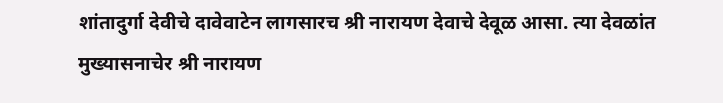शांतादुर्गा देवीचे दावेवाटेन लागसारच श्री नारायण देवाचे देवूळ आसा. त्या देवळांत मुख्यासनाचेर श्री नारायण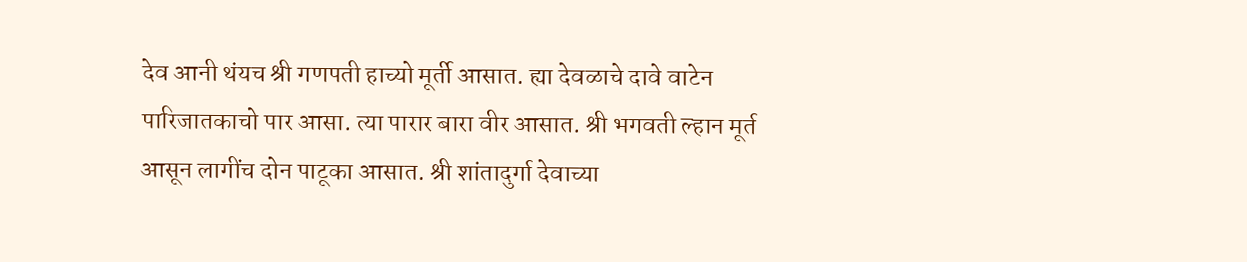देव आनी थंयच श्री गणपती हाच्यो मूर्ती आसात. ह्या देवळाचे दावे वाटेन पारिजातकाचो पार आसा. त्या पारार बारा वीर आसात. श्री भगवती ल्हान मूर्त आसून लागींच दोन पाटूका आसात. श्री शांतादुर्गा देवाच्या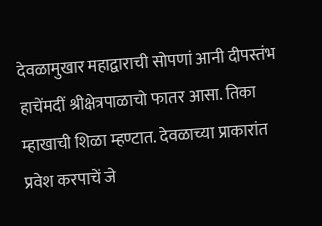देवळामुखार महाद्वाराची सोपणां आनी दीपस्तंभ हाचेंमदीं श्रीक्षेत्रपाळाचो फातर आसा. तिका म्हाखाची शिळा म्हण्टात. देवळाच्या प्राकारांत प्रवेश करपाचें जे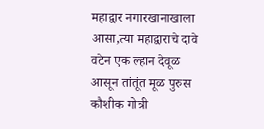महाद्वार नगारखानाखाला आसा,त्या महाद्वाराचे दावे वटेन एक ल्हान देवूळ आसून तांतूंत मूळ पुरुस कौशीक गोत्री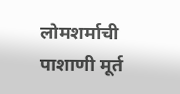लोमशर्माची पाशाणी मूर्त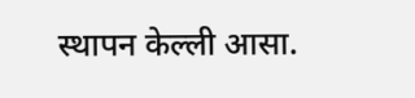स्थापन केल्ली आसा.